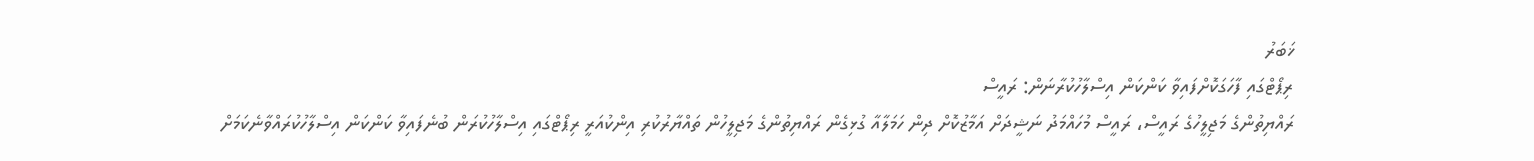ޚަބަރު
ރިޕޯޓްގައި ފާހަގަކޮށްފައިވާ ކަންކަން އިސްލާހުކުރާނަން: ރައީސް
ރައްޔިތުންގެ މަޖިލީހުގެ ރައީސް، ރައީސް މުހައްމަދު ނަޝީދަށް އަމާޒުކޮށް ދިން ހަމަލާއާ ގުޅިގެން ރައްޔިތުންގެ މަޖިލީހުން ތައްޔާރުކުރި އިންކުއަރީ ރިޕޯޓްގައި އިސްލާހުކުރަން ބުނެފައިވާ ކަންކަން އިސްލާހުކުރައްވާނެކަމަށް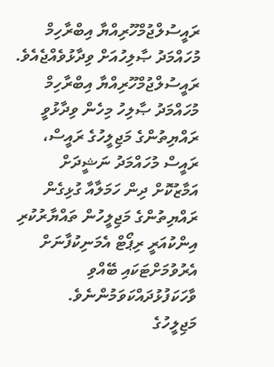ރައީސުލްޖުމްހޫރިއްޔާ އިބްރާހިމް މުހައްމަދު ޞާލިހުއަށް ވިދާޅުވެއްޖެއެވެ.
ރައީސުލްޖުމްހޫރިއްޔާ އިބްރާހިމް މުހައްމަދު ޞާލިހު މިހެން ވިދާޅުވީ ރައްޔިތުންގެ މަޖިލީހުގެ ރައީސް، ރައީސް މުހައްމަދު ނަޝީދަށް އަމާޒުކޮށް ދިން ހަމަލާއާ ގުޅިގެން ރައްޔިތުންގެ މަޖިލީހުން ތައްޔާރުކުރި އިންކުއަރީ ރިޕޯޓް އެމަނިކުފާނަށް އެރުވުމަށްޓަކައި ބޭއްވި ވާހަކަފުޅުދައްކަވަމުންނެވެ.
މަޖިލީހުގެ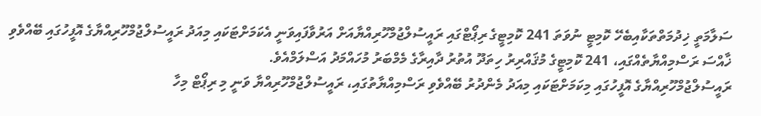ސަލާމަތީ ޚިދުމަތްތަކާއިބެހޭ ކޮމިޓީ ނުވަތަ 241 ކޮމިޓީގެ ރިޕޯޓްގައި ރައީސުލްޖުމްހޫރިއްޔާއަށް އަރުވާފައިވަނީ އެކަމަށްޓަކައި މިއަދު ރައީސުލްޖުމްހޫރިއްޔާގެ އޮފީހުގައި ބޭއްވެވި ޚާއްސަ ރަސްމިއްޔާތެއްގައި، 241 ކޮމިޓީގެ މުޤައްރިރު ހިތަދޫ އުތުރު ދާއިރާގެ މެމްބަރު މުހައްމަދު އަސްލަމްއެވެ.
ރައީސުލްޖުމްހޫރިއްޔާގެ އޮފީހުގައި މިކަމަށްޓަކައި މިއަދު މެންދުރު ބޭއްވެވި ރަސްމިއްޔާތުގައި، ރައީސުލްޖުމްހޫރިއްޔާ ވަނީ މި ރިޕޯޓް މިހާ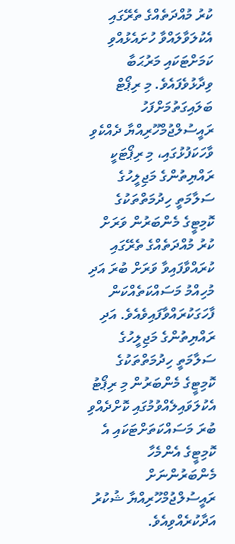ކުރު މުއްދަތެއްގެ ތެރޭގައި އެކުލަވާލައްވާ ހުށައެޅުއްވި ކަމަށްޓަކައި މަރުޙަބާ ވިދާޅުވެފައެވެ. މި ރިޕޯޓް ބަލައިގަތުމަށްފަހު ރައީސުލްޖުމްހޫރިއްޔާ ދެއްކެވި ވާހަކަފުޅުގައި، މި ރިޕޯޓަކީ ރައްޔިތުންގެ މަޖިލީހުގެ ސަލާމަތީ ހިދުމަތްތަކުގެ ކޮމިޓީގެ މެންބަރުން ވަރަށް ކުރު މުއްދަތެއްގެ ތެރޭގައި ކުރައްވާފައިވާ ވަރަށް ބުރަ އަދި މުހިއްމު މަސައްކަތެއްކަން ފާހަގަކުރައްވާފައިވެއެވެ. އަދި ރައްޔިތުންގެ މަޖިލީހުގެ ސަލާމަތީ ހިދުމަތްތަކުގެ ކޮމިޓީގެ މެންބަރުން މި ރިޕޯޓު އެކުލަވައިލެއްވުމުގައި ކޮށްދެއްވި ބުރަ މަސައްކަތަށްޓަކައި އެ ކޮމިޓީގެ އެންމެހާ މެންބަރުންނަށް ރައީސުލްޖުމްހޫރިއްޔާ ޝުކުރު އަދާކުރެއްވިއެވެ.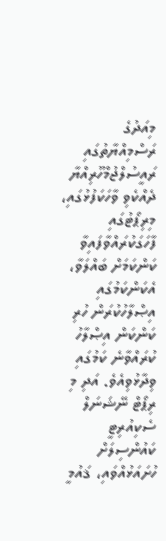މިއަދުގެ ރަސްމިއްޔާތުގައި ރައީސުލްޖުމްހޫރިއްޔާ ދެއްކެވި ވާހަކަފުޅުގައި، މިރިޕޯޓުގައި ފާހަގަކުރައްވާފައިވާ ކަންކަމަށް ބައްލަވާ، އެކަންކަމުގައި އިޞްލާހުކުރަން ހުރި ކަންކަން އިޞްލާހު ކުރައްވާނެ ކަމުގައި ވިދާޅުވިއެވެ. އަދި މި ރިޕޯޓް ނޭޝަނަލް ސެކިއުރިޓީ ކައުންސިލަށް ހުށައަޅުއްވައި، ޤައުމީ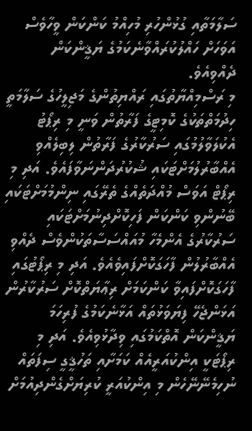ސަލާމަތާއި ގުޅުންހުރި މުހިއްމު ކަންކަން ވީހާވެސް އަވަހަށް ހައްލުކުރައްވާނެކަމުގެ ޔަޤީންކަން ދެއްވިއެވެ.
މި ރަސްމިއްޔާތުގައި ރައްޔިތުންގެ މަޖިލީހުގެ ސަލާމަތީ ހިދުމަތްތަކުގެ ކޮމިޓީގެ ފަރާތުން ވަނީ މި ރިޕޯޓު އެކުލަވާލުމުގައި ސަރުކާރުގެ ފަރާތުން ލިބިލެއްވި އެއްބާރުލުމަށްޓަކައި ޝުކުރުދަންނަވާފައެވެ. އަދި މި ރިޕޯޓް އަވަސް މުއްދަތެއްގެ ތެރޭގައި ނިންމުމަށްޓަކައި ބޭނުންވި ކަންކަން ފަހިކޮށްދިނުމަށްޓަކައި ސަރުކާރުގެ އެންމެހާ މުއައްސަސާތަކުންވެސް ދެއްވި އެއްބާރުލުން ފާހަގަކޮށްފައިވެއެވެ. އަދި މި ރިޕޯޓުގައި ފާހަގަކޮށްފައިވާ ކަންކަމަށް ރިޢާޔަތްކޮށް ސަރުކާރުން އަޅަންޖެހޭ ފިޔަވަޅުތައް އަޅާނެކަމުގެ ފުރިހަމަ ޔަޤީންކަން އޮތްކަމުގައި ވިދާޅުވިއެވެ. އަދި މި ރިޕޯޓަކީ އިންކުއަރީއެއް ކަމަށާއި ތަހުޤީގީ ސިފަތައް ނުހިމެނޭނޭހެން މި އިންކުއަރީ ކުރިޔަށްގެންދިއުމަށް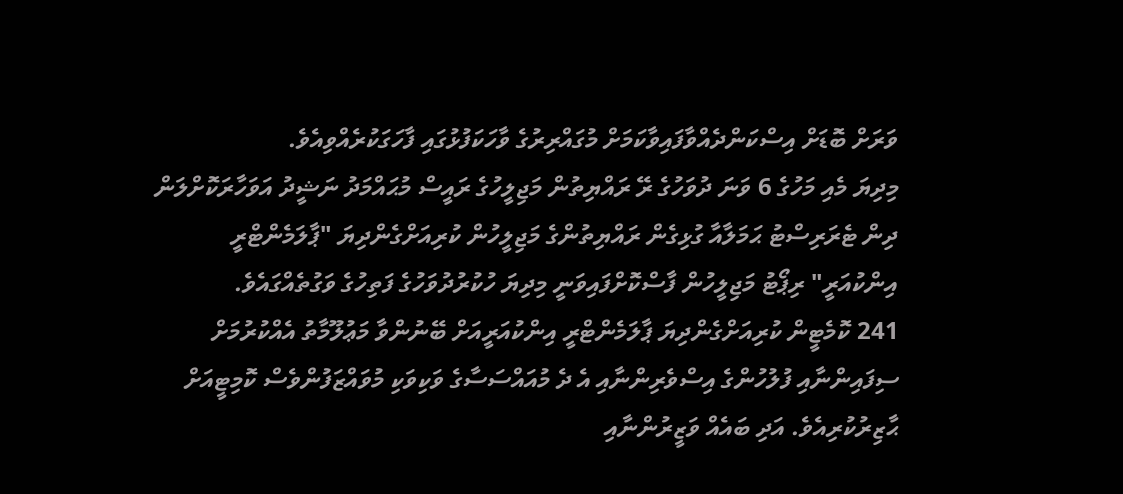ވަރަށް ބޮޑަށް އިސްކަންދެއްވާފައިވާކަމަށް މުގައްރިރުގެ ވާހަކަފުޅުގައި ފާހަގަކުރެއްވިއެވެ.
މިދިޔަ މެއި މަހުގެ 6 ވަނަ ދުވަހުގެ ރޭ ރައްޔިތުން މަޖިލީހުގެ ރައީސް މުޙައްމަދު ނަޝީދު އަވަހާރަކޮށްލަން ދިން ޓެރަރިސްޓު ޙަމަލާއާ ގުޅިގެން ރައްޔިތުންގެ މަޖިލީހުން ކުރިއަށްގެންދިޔަ "ޕާލަމެންޓްރީ އިންކުއަރީ" ރިޕޯޓު މަޖިލީހުން ފާސްކޮށްފައިވަނީ މިދިޔަ ހުކުރުދުވަހުގެ ފަތިހުގެ ވަގުތެއްގައެވެ.
241 ކޮމެޓީން ކުރިއަށްގެންދިޔަ ޕާލަމެންޓްރީ އިންކުއަރީއަށް ބޭނުންވާ މަޢުލޫމާތު އެއްކުރުމަށް ސިފައިންނާއި ފުލުހުންގެ އިސްވެރިންނާއި އެ ދެ މުއައްސަސާގެ ވަކިވަކި މުވައްޒަފުންވެސް ކޮމިޓީއަށް ޙާޒިރުކުރިއެވެ. އަދި ބައެއް ވަޒީރުންނާއި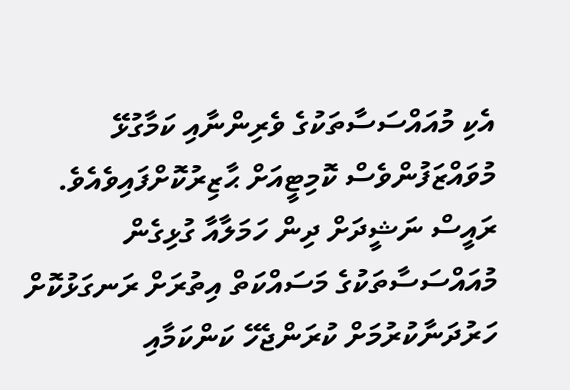އެކި މުއައްސަސާތަކުގެ ވެރިންނާއި ކަމާގުޅޭ މުވައްޒަފުންވެސް ކޮމިޓީއަށް ޙާޒިރުކޮށްފައިވެއެވެ.
ރައީސް ނަޝީދަށް ދިން ހަމަލާއާ ގުޅިގެން މުއައްސަސާތަކުގެ މަސައްކަތް އިތުރަށް ރަނގަޅުކޮށް ހަރުދަނާކުރުމަށް ކުރަންޖެހޭ ކަންކަމާއި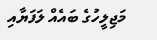މަޖިލީހުގެ ބައެއް ލަފަޔާއި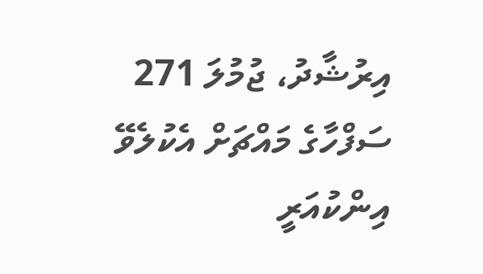އިރުޝާދު، ޖުމުލަ 271 ސަފްހާގެ މައްޗަށް އެކުލެވޭ އިންކުއަރީ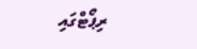ރިޕޯޓްގައި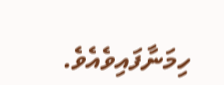ހިމަނާފައިވެއެވެ.